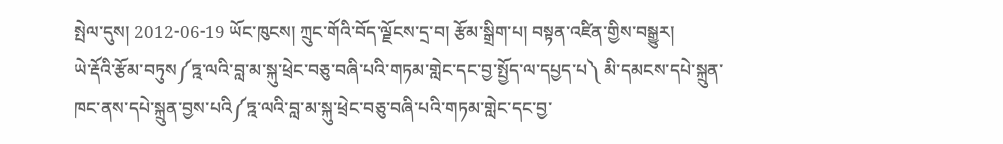སྤེལ་དུས། 2012-06-19 ཡོང་ཁུངས། ཀྲུང་གོའི་བོད་ལྗོངས་དྲ་བ། རྩོམ་སྒྲིག་པ། བསྟན་འཛིན་གྱིས་བསྒྱུར།
ཡེ་རྡོའི་རྩོམ་བཏུས༼ཏྰ་ལའི་བླ་མ་སྐུ་ཕྲེང་བཅུ་བཞི་པའི་གཏམ་གླེང་དང་བྱ་སྤྱོད་ལ་དཔྱད་པ༽ མི་དམངས་དཔེ་སྐྲུན་ཁང་ནས་དཔེ་སྐྲུན་བྱས་པའི༼ཏྰ་ལའི་བླ་མ་སྐུ་ཕྲེང་བཅུ་བཞི་པའི་གཏམ་གླེང་དང་བྱ་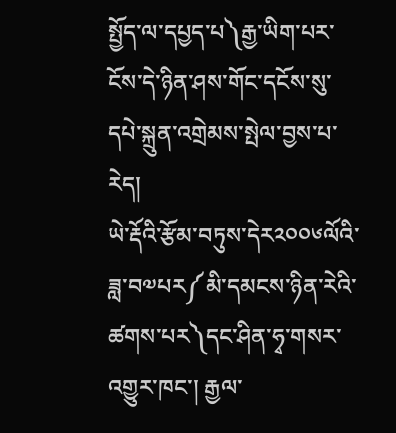སྤྱོད་ལ་དཔྱད་པ༽རྒྱ་ཡིག་པར་ངོས་དེ་ཉིན་ཤས་གོང་དངོས་སུ་དཔེ་སྐྲུན་འགྲེམས་སྤེལ་བྱས་པ་རེད།
ཡེ་རྡོའི་རྩོམ་བཏུས་དེར༢༠༠༦ལོའི་ཟླ་བ༧པར༼མི་དམངས་ཉིན་རེའི་ཚགས་པར༽དང་ཤིན་ཧྭ་གསར་འགྱུར་ཁང་། རྒྱལ་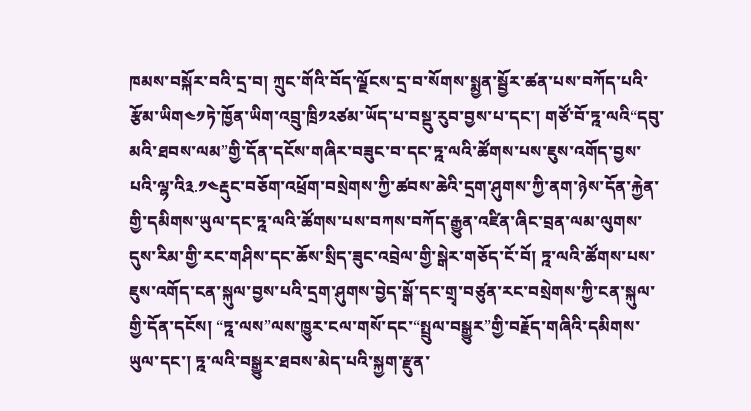ཁམས་བསྐོར་བའི་དྲ་བ། ཀྲུང་གོའི་བོད་ལྗོངས་དྲ་བ་སོགས་སྨྱན་སྦྱོར་ཚན་པས་བཀོད་པའི་རྩོམ་ཡིག༤༡ཏེ་ཁྱོན་ཡིག་འབྲུ་ཁྲི༡༢ཙམ་ཡོད་པ་བསྡུ་རུབ་བྱས་པ་དང་། གཙོ་བོ་ཏྰ་ལའི“དབུ་མའི་ཐབས་ལམ”གྱི་དོན་དངོས་གཞིར་བཟུང་བ་དང་ཏྰ་ལའི་ཚོགས་པས་ཇུས་འགོད་བྱས་པའི་ལྷ་འི༣.༡༤རྡུང་བཅོག་འཕྲོག་བསྲེགས་ཀྱི་ཚབས་ཆེའི་དྲག་ཤུགས་ཀྱི་ནག་ཉེས་དོན་རྐྱེན་གྱི་དམིགས་ཡུལ་དང་ཏྰ་ལའི་ཚོགས་པས་བཀས་བཀོད་རྒྱུན་འཛིན་ཞིང་བྲན་ལམ་ལུགས་དུས་རིམ་གྱི་རང་གཤིས་དང་ཆོས་སྲིད་ཟུང་འབྲེལ་གྱི་སྒེར་གཅོད་ངོ་བོ། ཏྰ་ལའི་ཚོགས་པས་ཇུས་འགོད་ངན་སྐུལ་བྱས་པའི་དྲག་ཤུགས་བྱེད་སྒོ་དང་གྲྭ་བཙུན་རང་བསྲེགས་ཀྱི་ངན་སྐུལ་གྱི་དོན་དངོས། “ཏྰ་ལས”ལས་ཁྱུར་ངལ་གསོ་དང་“སྤྲུལ་བསྒྱུར”གྱི་བརྗོད་གཞིའི་དམིགས་ཡུལ་དང་། ཏྰ་ལའི་བསྒྱུར་ཐབས་མེད་པའི་སྐྱག་རྫུན་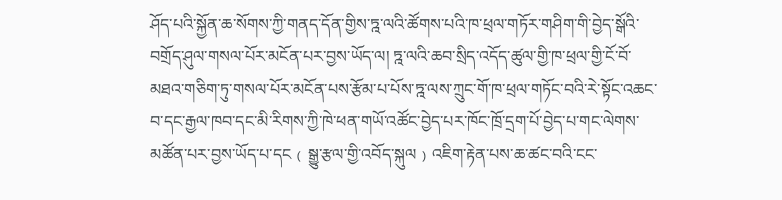ཤོད་པའི་སྐྱོན་ཆ་སོགས་ཀྱི་གནད་དོན་གྱིས་ཏྰ་ལའི་ཚོགས་པའི་ཁ་ཕྲལ་གཏོར་གཤིག་གི་བྱེད་སྒོའི་བགྲོད་ཤུལ་གསལ་པོར་མངོན་པར་བྱས་ཡོད་ལ། ཏྰ་ལའི་ཆབ་སྲིད་འདོད་ཚུལ་གྱི་ཁ་ཕྲལ་གྱི་ངོ་བོ་མཐའ་གཅིག་ཏུ་གསལ་པོར་མངོན་པས་རྩོམ་པ་པོས་ཏྰ་ལས་ཀྲུང་གོ་ཁ་ཕྲལ་གཏོང་བའི་རེ་སྟོང་འཆང་བ་དང་རྒྱལ་ཁབ་དང་མི་རིགས་ཀྱི་ཁེ་ཕན་གཡོ་འཚོང་བྱེད་པར་ཁོང་ཁྲོ་དྲག་པོ་བྱེད་པ་གང་ལེགས་མཚོན་པར་བྱས་ཡོད་པ་དང﹙སྒྱུ་རྩལ་གྱི་འབོད་སྐུལ﹚འཇིག་རྟེན་པས་ཆ་ཚང་བའི་ངང་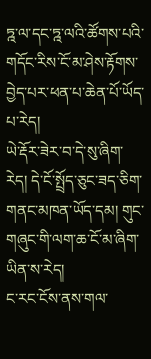ཏྰ་ལ་དང་ཏྰ་ལའི་ཚོགས་པའི་གདོང་རིས་ངོ་མ་ཤེས་རྟོགས་བྱེད་པར་ཕན་པ་ཆེན་པོ་ཡོད་པ་རེད།
ཡེ་རྡོར་ཟེར་བ་དེ་སུ་ཞིག་རེད། དེ་ངོ་སྤྲོད་ཅུང་ཟད་ཅིག་གནང་མཁན་ཡོད་དམ། གུང་གཞུང་གི་ལག་ཆ་ངོ་མ་ཞིག་ཡིན་ས་རེད།
ང་རང་ངོས་ནས་གལ་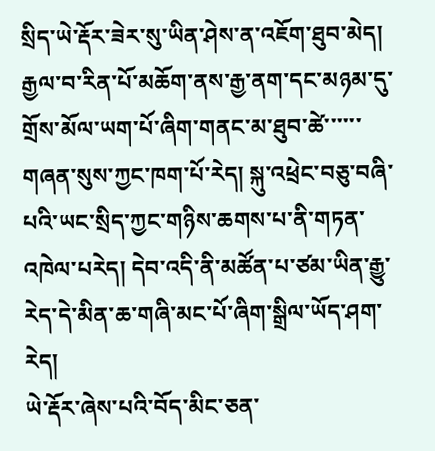སྲིད་ཡེ་རྡོར་ཟེར་སུ་ཡིན་ཤེས་ན་འཇོག་ཐུབ་མེད།
རྒྱལ་བ་རིན་པོ་མཆོག་ནས་རྒྱ་ནག་དང་མཉམ་དུ་གྲོས་མོལ་ཡག་པོ་ཞིག་གནང་མ་ཐུབ་ཚེ་་་་་་གཞན་སུས་ཀྱང་ཁག་པོ་རེད། སྐུ་འཕྲེང་བཅུ་བཞི་པའི་ཡང་སྲིད་ཀྱང་གཉིས་ཆགས་པ་ནི་གཏན་འཁེལ་པརེད། དེབ་འདི་ནི་མཚོན་པ་ཙམ་ཡིན་རྒྱུ་རེད་དེ་མིན་ཆ་གཞི་མང་པོ་ཞིག་སྒྲིལ་ཡོད་ཤག་རེད།
ཡེ་རྡོར་ཞེས་པའི་བོད་མིང་ཅན་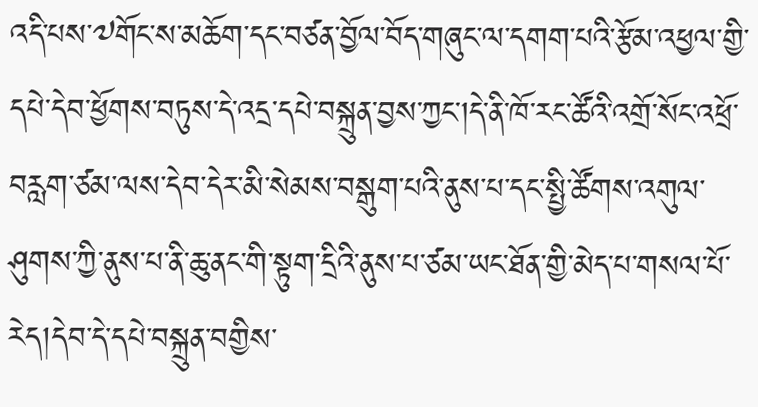འདི་པས་༧གོང་ས་མཆོག་དང་བཙན་བྱོལ་བོད་གཞུང་ལ་དགག་པའི་རྩོམ་འཕྱལ་གྱི་དཔེ་དེབ་ཕྱོགས་བཏུས་དེ་འདྲ་དཔེ་བསྐྲུན་བྱས་ཀྱང་།དེ་ནི་ཁོ་རང་ཚོའི་འགྲོ་སོང་འཕྲོ་བརླག་ཙམ་ལས་དེབ་དེར་མི་སེམས་བསྒུག་པའི་ནུས་པ་དང་སྤྱི་ཚོགས་འགུལ་ཤུགས་ཀྱི་ནུས་པ་ནི་ཆུ་ནང་གི་སྟུག་དྲིའི་ནུས་པ་ཙམ་ཡང་ཐོན་གྱི་མེད་པ་གསལ་པོ་རེད།དེབ་དེ་དཔེ་བསྐྲུན་བགྱིས་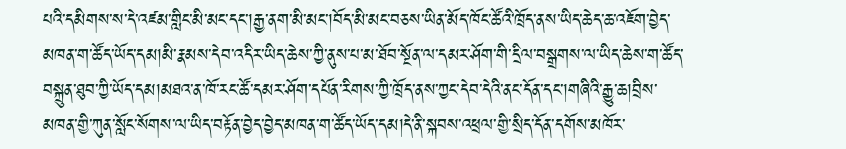པའི་དམིགས་ས་དེ་འཛམ་གླིང་མི་མང་དང་།རྒྱ་ནག་མི་མང་།བོད་མི་མང་བཅས་ཡིན་མོད་ཁོང་ཚོའི་ཁྲོད་ནས་ཡིད་ཆེད་ཆ་འཇོག་བྱེད་མཁན་ག་ཚོད་ཡོད་དམ།མི་རྣམས་དེབ་འདིར་ཡིད་ཆེས་ཀྱི་ནུས་པ་མ་ཐོབ་སྔོན་ལ་དམར་ཤོག་གི་དྲིལ་བསྒྲགས་ལ་ཡིད་ཆེས་ག་ཚོད་བསྐྲུན་ཐུབ་ཀྱི་ཡོད་དམ།མཐའ་ན་ཁོ་རང་ཚོ་དམར་ཤོག་དཔོན་རིགས་ཀྱི་ཁྲོད་ནས་ཀྱང་དེབ་དེའི་ནང་དོན་དང་།གཞིའི་རྒྱུ་ཆ།བྲིས་མཁན་གྱི་ཀུན་སློང་སོགས་ལ་ཡིད་བརྟོན་བྱེད་བྱེད་མཁན་ག་ཚོད་ཡོད་དམ།དེ་ནི་སྐབས་འཕྲལ་གྱི་སྲིད་དོན་དགོས་མཁོར་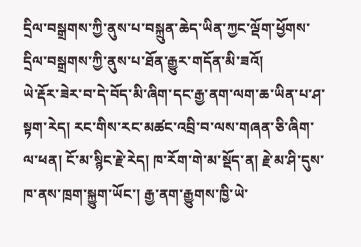དྲིལ་བསྒྲགས་ཀྱི་ནུས་པ་བསྐྲུན་ཆེད་ཡིན་ཀྱང་ལྡོག་ཕྱོགས་དྲིལ་བསྒྲགས་ཀྱི་ནུས་པ་ཐོན་རྒྱུར་གདོན་མི་ཟའོ།
ཡེ་རྡོར་ཟེར་བ་དེ་བོད་མི་ཞིག་དང་རྒྱ་ནག་ལག་ཆ་ཡིན་པ་ཤ་སྟག་རེད། རང་གིས་རང་མཚང་འབྲི་བ་ལས་གཞན་ཅི་ཞིག་ལ་ཕན། ངོ་མ་སྙིང་རྗེ་རེད། ཁ་རོག་གེ་མ་སྡོད་ན། རྗེ་མ་ཤི་དུས་ཁ་ནས་ཁྲག་སྐྱུག་ཡོང་། རྒྱ་ནག་རྒྱུགས་ཁྱི་ཡེ་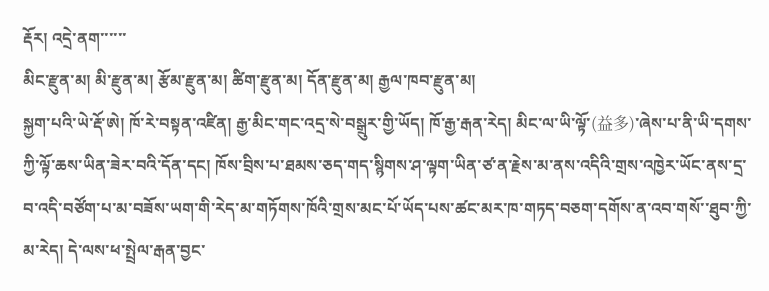རྡོར། འདྲེ་ནག་་་་་་
མིང་རྫུན་མ། མི་རྫུན་མ། རྩོམ་རྫུན་མ། ཚིག་རྫུན་མ། དོན་རྫུན་མ། རྒྱལ་ཁབ་རྫུན་མ།
སྐྱག་པའི་ཡེ་རྡོ་ཨེ། ཁོ་རེ་བསྟན་འཛིན། རྒྱ་མིང་གང་འདྲ་སེ་བསྒྲུར་གྱི་ཡོད། ཁོ་རྒྱ་རྒན་རེད། མིང་ལ་ཡི་ལྟོ་(益多)་ཞེས་པ་ནི་ཡི་དགས་ཀྱི་ལྟོ་ཆས་ཡིན་ཟེར་བའི་དོན་དང། ཁོས་བྲིས་པ་ཐམས་ཅད་གད་སྙིགས་ཤ་ལྟག་ཡིན་ཙ་ན་རྗེས་མ་ནས་འདིའི་གྲས་འཁྱེར་ཡོང་ནས་དྲ་བ་འདི་བཙོག་པ་མ་བཟོས་ཡག་གི་རེད་མ་གཏོགས་ཁོའི་གྲས་མང་པོ་ཡོད་པས་ཚང་མར་ཁ་གཏད་བཅག་དགོས་ན་འབ་གསོ་་ཐུབ་ཀྱི་མ་རེད། དེ་ལས་ཕ་སྤྲེལ་རྒན་བྱང་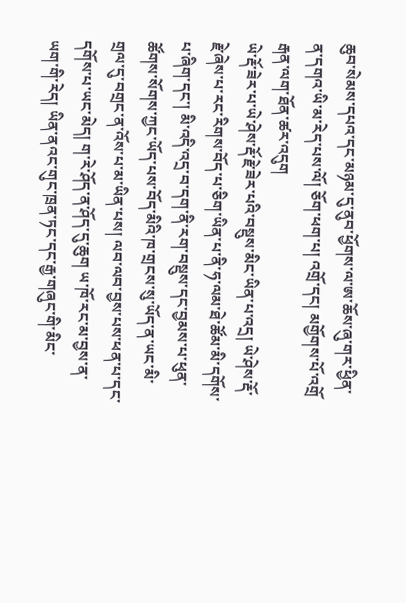ཆུབ་སེམས་དཔའ་དང་མཉམ་དུ་ནུབ་ཕྱོགས་ལ་ཨ་ཆོས་ཞུ་གར་ཕྱིན་ན་དགའ་ཡི་མ་རེད་པས་ལོ། ཅོག་ཕག་པ། འགྲོ་དང། མགྱོགས་པོ་འགྲོ རྒན་ལག་ཐོན་ཚར་འདུག
ཡེ་རྡོ་ཟེར་པ་ཡེ་ཤེས་རྡོ་རྗེ་ཟེར་པའི་བསྡུས་མིང་ཡིན་པ་འདྲ། ཡེ་ཤེས་རྡོ་རྗེ་ཞེས་པ་རང་རིགས་བོད་པ་ཅིག་ཡིན་པ་ནི་ཧ་ལམ་ཐེ་ཚོམ་མི་དགོས་པ་ཞིག་དང་། མི་འདི་འདྲ་བ་དག་ནི་རག་བསྡུས་དང་བྱམས་པ་ཕུན་ཚོགས་སོགས་ཀྱང་ཡོད་པས་བོད་མིའི་ཁ་གྲངས་སུ་ཡོད་ན་ཡང་མི་གྲལ་དུ་བགྲང་ན་འོས་པ་མ་ཡིན་པས། ལབ་ལབ་བྱས་པས་ཕན་པ་དང་དགོས་པ་ཡང་མེད། ག་རེ་ཤོད་ན་ཤོད་དུ་ཆུག ཡ་ཁོ་རང་མ་བྱས་ན་ཡག་གི་རེད། ཡིན་ནའང་གུང་ཁྲན་ཏང་དང་རྒྱ་གཞུང་གི་མིང་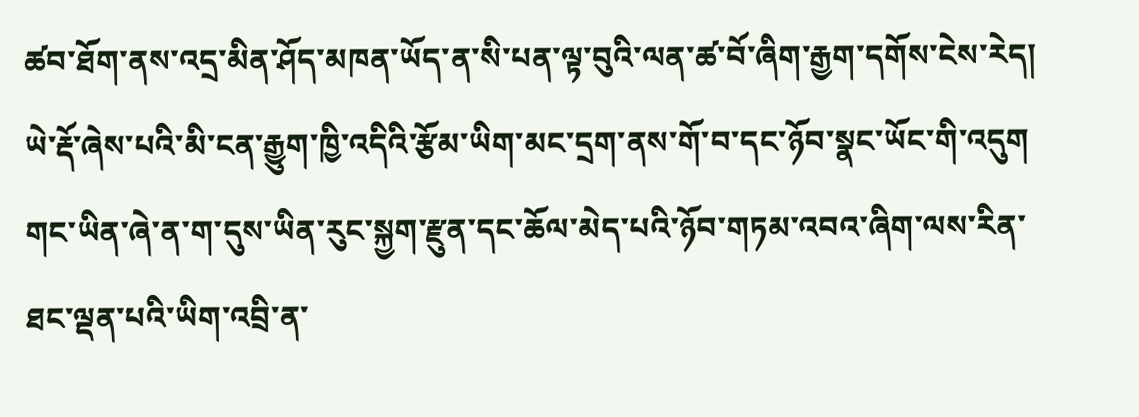ཚབ་ཐོག་ནས་འདྲ་མིན་ཤོད་མཁན་ཡོད་ན་སི་པན་ལྟ་བུའི་ལན་ཚ་བོ་ཞིག་རྒྱག་དགོས་ངེས་རེད།
ཡེ་རྡོ་ཞེས་པའི་མི་ངན་རྒྱུག་ཁྱི་འདིའི་རྩོམ་ཡིག་མང་དྲག་ནས་གོ་བ་དང་ཉོབ་སྣང་ཡོང་གི་འདུག གང་ཡིན་ཞེ་ན་ག་དུས་ཡིན་རུང་སྐྱག་རྫུན་དང་ཆོལ་མེད་པའི་ཉོབ་གཏམ་འབའ་ཞིག་ལས་རིན་ཐང་ལྡན་པའི་ཡིག་འབྲི་ན་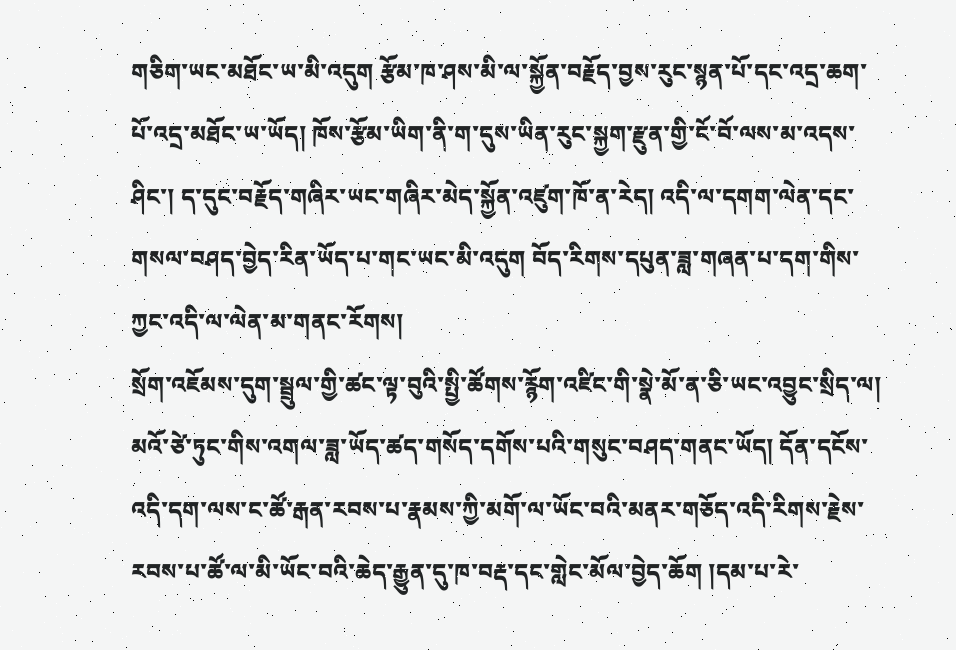གཅིག་ཡང་མཐོང་ཡ་མི་འདུག རྩོམ་ཁ་ཤས་མི་ལ་སྐྱོན་བརྗོད་བྱས་རུང་སྙན་པོ་དང་འདྲ་ཆག་པོ་འདྲ་མཐོང་ཡ་ཡོད། ཁོས་རྩོམ་ཡིག་ནི་ག་དུས་ཡིན་རུང་སྐྱག་རྫུན་གྱི་ངོ་བོ་ལས་མ་འདས་ཤིང་། ད་དུང་བརྗོད་གཞིར་ཡང་གཞིར་མེད་སྐྱོན་འཛུག་ཁོ་ན་རེད། འདི་ལ་དགག་ལེན་དང་གསལ་བཤད་བྱེད་རིན་ཡོད་པ་གང་ཡང་མི་འདུག བོད་རིགས་དཔུན་ཟླ་གཞན་པ་དག་གིས་ཀྱང་འདི་ལ་ལེན་མ་གནང་རོགས།
སྲོག་འཇོམས་དུག་སྦྲུལ་གྱི་ཚང་ལྟ་བུའི་སྤྱི་ཚོགས་རྙོག་འཛིང་གི་སྣེ་མོ་ན་ཅི་ཡང་འབྱུང་སྲིད་ལ། མའོ་ཙེ་ཏུང་གིས་འགལ་ཟླ་ཡོད་ཚད་གསོད་དགོས་པའི་གསུང་བཤད་གནང་ཡོད། དོན་དངོས་འདི་དག་ལས་ང་ཚོ་རྒན་རབས་པ་རྣམས་ཀྱི་མགོ་ལ་ཡོང་བའི་མནར་གཅོད་འདི་རིགས་རྗེས་རབས་པ་ཚོ་ལ་མི་ཡོང་བའི་ཆེད་རྒྱུན་དུ་ཁ་བརྡ་དང་གླེང་མོལ་བྱེད་ཆོག །དམ་པ་རེ་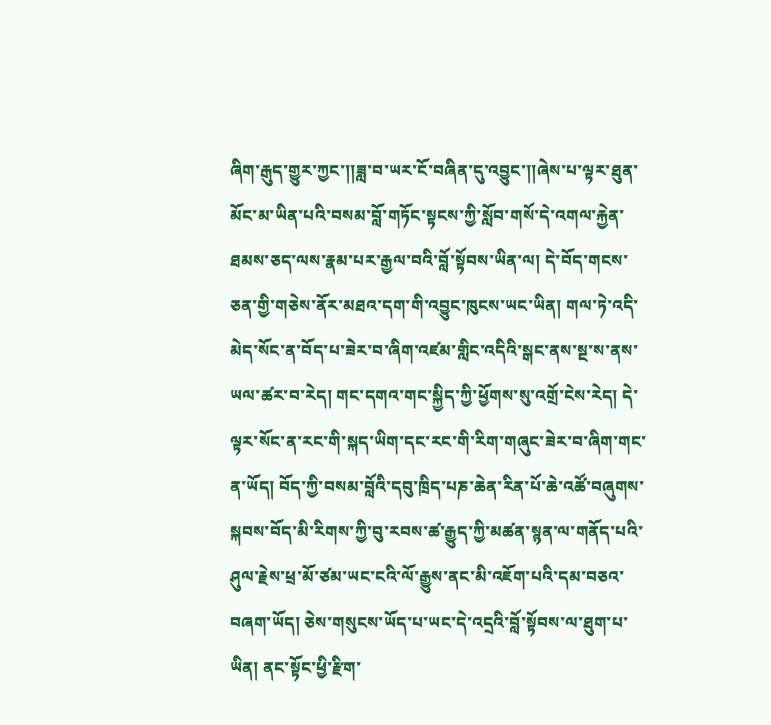ཞིག་རྒུད་གྱུར་ཀྱང་།།ཟླ་བ་ཡར་ངོ་བཞིན་དུ་འབྱུང་།།ཞེས་པ་ལྟར་ཐུན་མོང་མ་ཡིན་པའི་བསམ་བློ་གཏོང་སྟངས་ཀྱི་སློབ་གསོ་དེ་འགལ་རྐྱེན་ཐམས་ཅད་ལས་རྣམ་པར་རྒྱལ་བའི་བློ་སྟོབས་ཡིན་ལ། དེ་བོད་གངས་ཅན་གྱི་གཅེས་ནོར་མཐའ་དག་གི་འབྱུང་ཁུངས་ཡང་ཡིན། གལ་ཏེ་འདི་མེད་སོང་ན་བོད་པ་ཟེར་བ་ཞིག་འཛམ་གླིང་འདིའི་སྒང་ནས་སྔ་ས་ནས་ཡལ་ཚར་བ་རེད། གང་དགའ་གང་སྐྱིད་ཀྱི་ཕྱོགས་སུ་འགྲོ་ངེས་རེད། དེ་ལྟར་སོང་ན་རང་གི་སྐད་ཡིག་དང་རང་གི་རིག་གཞུང་ཟེར་བ་ཞིག་གང་ན་ཡོད། བོད་ཀྱི་བསམ་བློའི་དབུ་ཁྲིད་པཎ་ཆེན་རིན་པོ་ཆེ་འཚོ་བཞུགས་སྐབས་བོད་མི་རིགས་ཀྱི་བུ་རབས་ཚ་རྒྱུད་ཀྱི་མཚན་སྙན་ལ་གནོད་པའི་ཤུལ་རྗེས་ཕྲ་མོ་ཙམ་ཡང་ངའི་ལོ་རྒྱུས་ནང་མི་འཇོག་པའི་དམ་བཅའ་བཞག་ཡོད། ཅེས་གསུངས་ཡོད་པ་ཡང་དེ་འདྲའི་བློ་སྟོབས་ལ་ཐུག་པ་ཡིན། ནང་སྟོང་ཕྱི་རྫིག་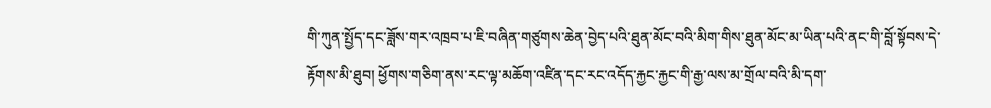གི་ཀུན་སྤྱོད་དང་ཟློས་གར་འཁྲབ་པ་ཇི་བཞིན་གཙུགས་ཆེན་བྱེད་པའི་ཐུན་མོང་བའི་མིག་གིས་ཐུན་མོང་མ་ཡིན་པའི་ནང་གི་བློ་སྟོབས་དེ་རྟོགས་མི་ཐུབ། ཕྱོགས་གཅིག་ནས་རང་ལྟ་མཆོག་འཛིན་དང་རང་འདོད་རྐྱང་རྐྱང་གི་རྒྱ་ལས་མ་གྲོལ་བའི་མི་དག་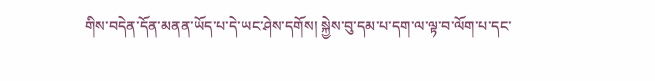གིས་བདེན་དོན་མནན་ཡོད་པ་དེ་ཡང་ཤེས་དགོས། སྐྱེས་བུ་དམ་པ་དག་ལ་ལྟ་བ་ལོག་པ་དང་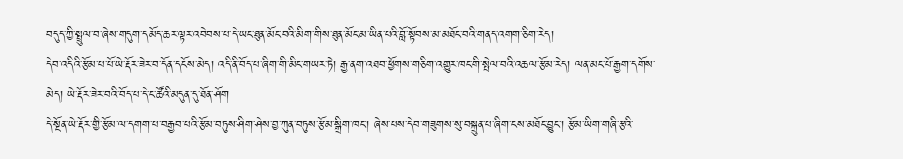བདུད་ཀྱི་སྤྲུལ་བ་ཞེས་གདུག་དམོད་ཆར་ལྟར་འབེབས་པ་དེ་ཡང་ཐུན་མོང་བའི་མིག་གིས་ཐུན་མོང་མ་ཡིན་པའི་བློ་སྟོབས་མ་མཐོང་བའི་གནད་འགག་ཅིག་རེད།
དེབ་འདིའི་རྩོམ་པ་པོ་ཡེ་རྡོར་ཟེར་བ་དོན་དངོས་མེད། འདི་ནི་བོད་པ་ཞིག་གི་མིང་གཡར་ཏེ། རྒྱ་ནག་འཐབ་ཕྱོགས་གཅིག་འགྱུར་ཁང་གི་སྤེལ་བའི་འཆལ་རྩོམ་རེད། ལན་མང་པོ་རྒྱག་དགོས་མེད། ཡེ་རྡོར་ཟེར་བའི་བོད་པ་དེ་ང་ཚོའི་མདུན་དུ་ཐོན་ཤོག
དེ་སྔོན་ཡེ་རྡོར་གྱི་རྩོམ་ལ་དགག་པ་བརྒྱབ་པའི་རྩོམ་བཏུས་ཤིག་ཤེས་བྱ་ཀུན་བཏུས་རྩོམ་སྒྲིག་ཁང་། ཞེས་པས་དེབ་གཟུགས་སུ་བསྐྲུན་པ་ཞིག་ངས་མཐོང་བྱུང་། རྩོམ་ཡིག་གཞི་རྩའི་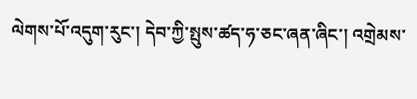ལེགས་པོ་འདུག་རུང་། དེབ་ཀྱི་སྤུས་ཚད་ཧ་ཅང་ཞན་ཞིང་། འགྲེམས་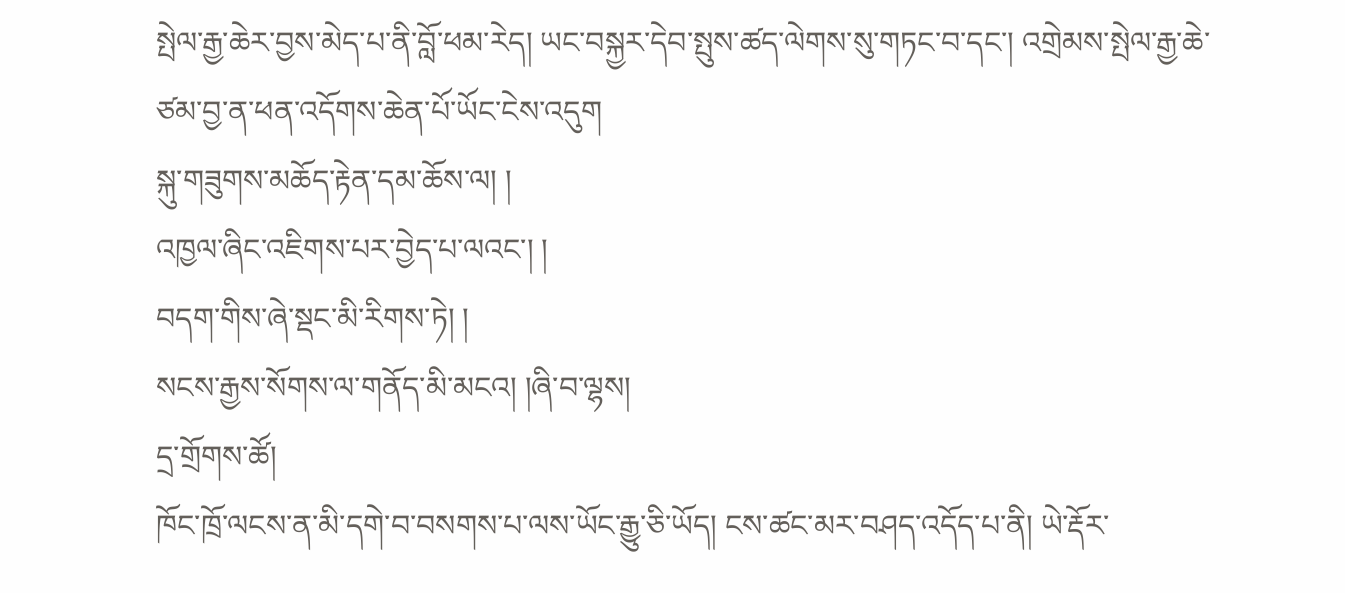སྤེལ་རྒྱ་ཆེར་བྱས་མེད་པ་ནི་བློ་ཕམ་རེད། ཡང་བསྐྱར་དེབ་སྤུས་ཚད་ལེགས་སུ་གཏང་བ་དང་། འགྲེམས་སྤེལ་རྒྱ་ཆེ་ཙམ་བྱ་ན་ཕན་འདོགས་ཆེན་པོ་ཡོང་ངེས་འདུག
སྐུ་གཟུགས་མཆོད་རྟེན་དམ་ཆོས་ལ། །
འཁྱལ་ཞིང་འཇིགས་པར་བྱེད་པ་ལའང་། །
བདག་གིས་ཞེ་སྡང་མི་རིགས་ཏེ། །
སངས་རྒྱས་སོགས་ལ་གནོད་མི་མངའ། །ཞི་བ་ལྷས།
དྲ་གྲོགས་ཚོ།
ཁོང་ཁྲོ་ལངས་ན་མི་དགེ་བ་བསགས་པ་ལས་ཡོང་རྒྱུ་ཅི་ཡོད། ངས་ཚང་མར་བཤད་འདོད་པ་ནི། ཡེ་རྡོར་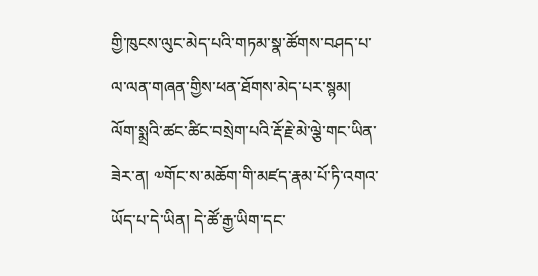གྱི་ཁུངས་ལུང་མེད་པའི་གཏམ་སྣ་ཚོགས་བཤད་པ་ལ་ལན་གཞན་གྱིས་ཕན་ཐོགས་མེད་པར་སྙམ། ལོག་སྨྲའི་ཚང་ཚིང་བསྲེག་པའི་རྡོ་རྗེ་མེ་ལྕེ་གང་ཡིན་ཟེར་ན། ༧གོང་ས་མཆོག་གི་མཛད་རྣམ་པོ་ཏི་འགའ་ཡོད་པ་དེ་ཡིན། དེ་ཚོ་རྒྱ་ཡིག་དང་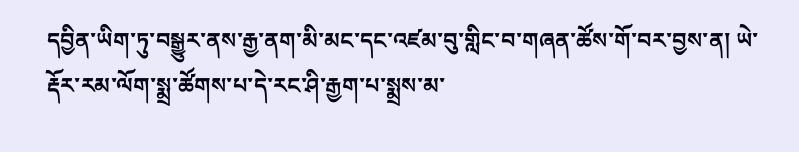དབྱིན་ཡིག་ཏུ་བསྒྱུར་ནས་རྒྱ་ནག་མི་མང་དང་འཛམ་བུ་གླིང་བ་གཞན་ཚོས་གོ་བར་བྱས་ན། ཡེ་རྡོར་རམ་ལོག་སྨྲ་ཚོགས་པ་དེ་རང་ཤི་རྒྱག་པ་སྨྲས་མ་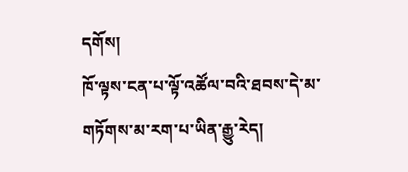དགོས།
ཁོ་ལྟས་ངན་པ་ལྟོ་འཚོལ་བའི་ཐབས་དེ་མ་གཏོགས་མ་རག་པ་ཡིན་རྒྱུ་རེད།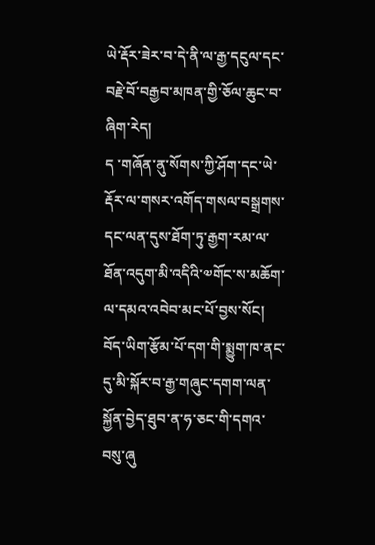ཡེ་རྡོར་ཟེར་བ་དེ་ནི་ལ་རྒྱ་དངུལ་དང་བརྗེ་བོ་བརྒྱབ་མཁན་གྱི་ཅོལ་ཆུང་བ་ཞིག་རེད།
ད ་གཞོན་ནུ་སོགས་ཀྱི་ཤོག་དང་ཡེ་རྡོར་ལ་གསར་འགོད་གསལ་བསྒྲགས་དང་ལན་དུས་ཐོག་ཏུ་རྒྱག་རམ་ལ་ཐོན་འདུག་མི་འདིའི་༧གོང་ས་མཆོག་ལ་དམའ་འབེབ་མང་པོ་བྱས་སོང། བོད་ཡིག་རྩོམ་པོ་དག་གི་སྨྱུག་ཁ་ནང་དུ་མི་སྐོར་བ་རྒྱ་གཞུང་དགག་ལན་སྐྱོན་བྱེད་ཐུབ་ན་ཧ་ཅང་གི་དགའ་བསུ་ཞུ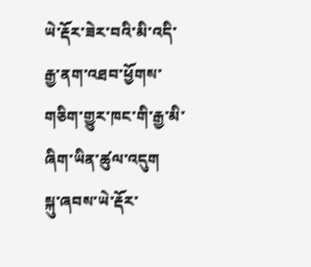ཡེ་རྡོར་ཟེར་བའི་མི་འདི་རྒྱ་ནག་འཐབ་ཕྱོགས་གཅིག་གྱུར་ཁང་གི་རྒྱ་མི་ཞིག་ཡིན་ཚུལ་འདུག
སྐུ་ཞབས་ཡེ་རྡོར་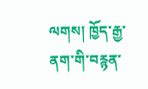ལགས། ཁྱོད་རྒྱ་ནག་གི་བརྙན་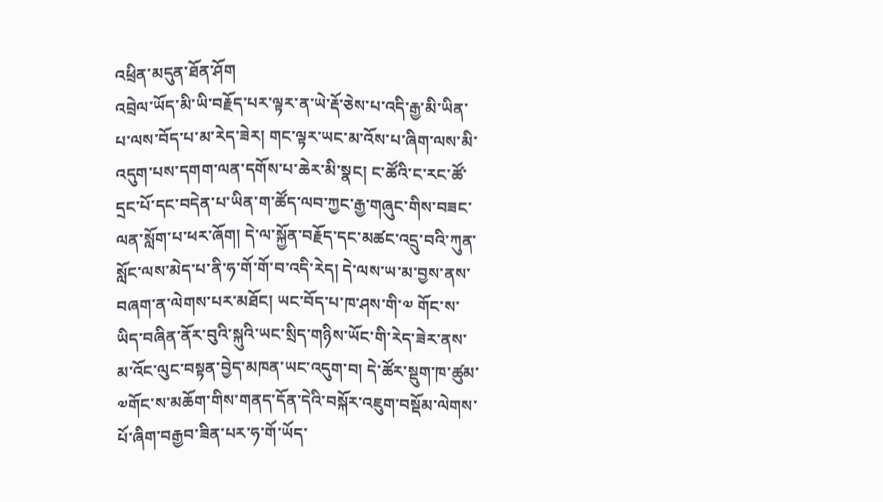འཕྲིན་མདུན་ཐོན་ཤོག
འབྲེལ་ཡོད་མི་ཡི་བརྗོད་པར་ལྟར་ན་ཡེ་རྡོ་ཅེས་པ་འདི་རྒྱ་མི་ཡིན་པ་ལས་བོད་པ་མ་རེད་ཟེར། གང་ལྟར་ཡང་མ་འོས་པ་ཞིག་ལས་མི་འདུག་པས་དགག་ལན་དགོས་པ་ཆེར་མི་སྣང། ང་ཚོའི་ང་རང་ཚོ་དྲང་པོ་དང་བདེན་པ་ཡིན་ག་ཚོད་ལབ་ཀྱང་རྒྱ་གཞུང་གིས་བཟང་ལན་སློག་པ་ཕར་ཞོག། དེ་ལ་སྐྱོན་བརྗོད་དང་མཚང་འདྲུ་བའི་ཀུན་སློང་ལས་མེད་པ་ནི་ཧ་གོ་གོ་བ་འདི་རེད། དེ་ལས་ཡ་མ་བྱས་ནས་བཞག་ན་ལེགས་པར་མཐོང། ཡང་བོད་པ་ཁ་ཤས་གི་༧ གོང་ས་ཡིད་བཞིན་ནོར་བུའི་སྐུའི་ཡང་སྲིད་གཉིས་ཡོང་གི་རེད་ཟེར་ནས་མ་འོང་ལུང་བསྟན་བྱེད་མཁན་ཡང་འདུག་བ། དེ་ཚོར་སྡུག་ཁ་ཚུམ་༧གོང་ས་མཆོག་གིས་གནད་དོན་དེའི་བསྐོར་འཇུག་བསྡོམ་ལེགས་པོ་ཞིག་བརྒྱབ་ཟིན་པར་ཧ་གོ་ཡོད་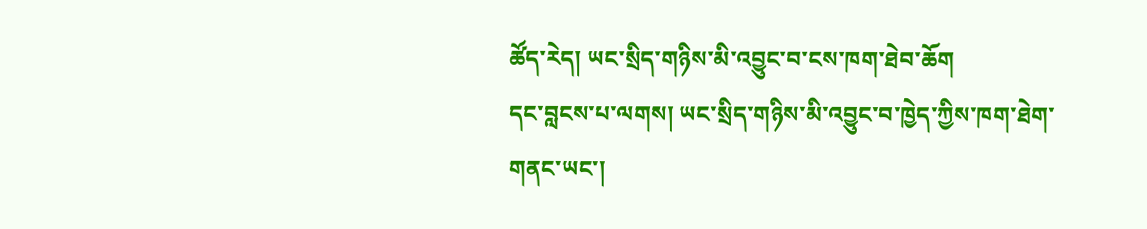ཚོད་རེད། ཡང་སྲིད་གཉིས་མི་འབྱུང་བ་ངས་ཁག་ཐེབ་ཆོག
དང་བླངས་པ་ལགས། ཡང་སྲིད་གཉིས་མི་འབྱུང་བ་ཁྱེད་ཀྱིས་ཁག་ཐེག་གནང་ཡང་།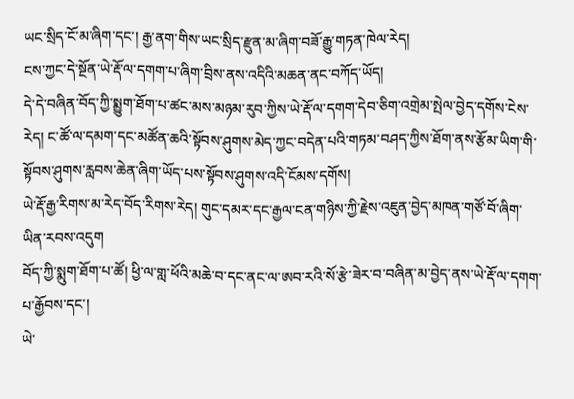ཡང་སྲིད་ངོ་མ་ཞིག་དང་། རྒྱ་ནག་གིས་ཡང་སྲིད་རྫུན་མ་ཞིག་བཟོ་རྒྱུ་གཏན་ཁེལ་རེད།
ངས་ཀྱང་དེ་སྔོན་ཡེ་རྡོ་ལ་དགག་པ་ཞིག་བྲིས་ནས་འདིའི་མཆན་ནང་བཀོད་ཡོད།
དེ་དེ་བཞིན་བོད་ཀྱི་སྨྱུག་ཐོག་པ་ཚང་མས་མཉམ་རུབ་ཀྱིས་ཡེ་རྡོ་ལ་དགག་དེབ་ཅིག་འགྲེམ་སྤེལ་བྱེད་དགོས་ངེས་རེད། ང་ཚོ་ལ་དམག་དང་མཚོན་ཆའི་སྟོབས་ཤུགས་མེད་ཀྱང་བདེན་པའི་གཏམ་བཤད་ཀྱིས་ཐོག་ནས་རྩོམ་ཡིག་གི་སྟོབས་ཤུགས་རླབས་ཆེན་ཞིག་ཡོད་པས་སྟོབས་ཤུགས་འདི་ངོམས་དགོས།
ཡེ་རྡོ་རྒྱ་རིགས་མ་རེད་བོད་རིགས་རེད། གུང་དམར་དང་རྒྱལ་ངན་གཉིས་ཀྱི་རྗེས་འཇུན་བྱེད་མཁན་གཙོ་བོ་ཞིག་ཡིན་རབས་འདུག
བོད་ཀྱི་སྨུག་ཐོག་པ་ཚོ། ཕྱི་ལ་གླ་ཕོའི་མཆེ་བ་དང་ནང་ལ་ཨབ་རའི་སོ་རྩེ་ཟེར་བ་བཞིན་མ་བྱེད་ནས་ཡེ་རྡོ་ལ་དགག་པ་རྒྱོབས་དང་།
ཡེ་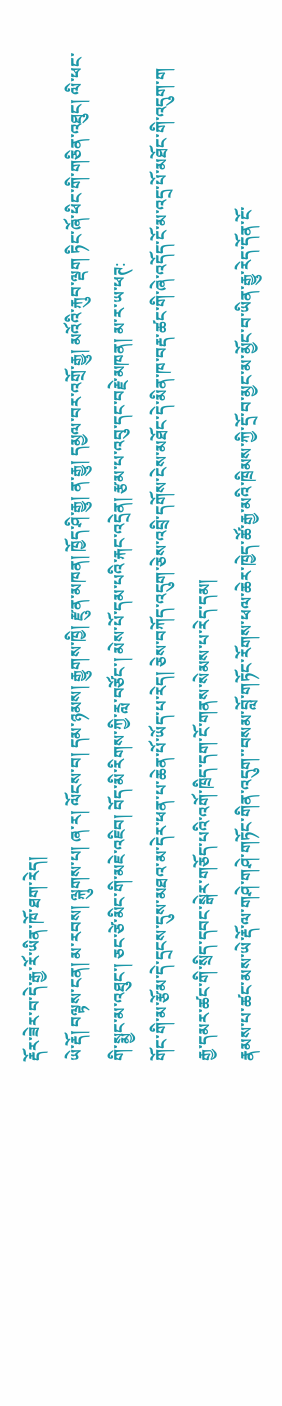རྡོར་ཟེར་བ་དེ་རྒྱ་རོ་ཡིན་ཁོ་ཐག་རེད།
ཡེ་རྡོ། བལྟས་ངན། མ་རབས། ལྐུགས་པ། ཞ་ར། ལོངས་བ། དམ་ཉམས། རྒྱུགས་ཁྱི། རྫུན་མཁན། ཁྱོད་ཤི་རྒྱུ། ན་རྒྱུ། དམྱལ་བར་འགྲོ་རྒྱུ། མའོའི་རྐུབ་ལྡག ཏིང་ཞོ་ཕིང་གི་གཅིན་འཐུང། ལི་ཕང་གི་སྨྱང་མ་འཐུང་། ཅང་ཙེ་མིང་གི་མཇེ་འཇིབ། བོད་མི་རིགས་ཀྱི་རླ་བཙོང་། མེས་པོ་དམ་པའི་རྐང་འདྲེན། རྩམ་པ་འབུ་དང་བརྗེ་མཁན། མ་ར་ཡ་ཕཊ:
གོང་གི་མ་རྩོམ་དེ་དྲངས་དུས་མཐའ་མ་དེར་ཕན་པ་ཆེན་པོ་ཡོད་པ་རེད། ཅེས་བཀོད་འདུག་ཅེས་འབྲི་དགོས་ངེས་མཐོང་དེ་མིན་ཁ་བརྡ་ཚང་གི་ཞེ་འདོད་ངོ་མ་འདྲ་པོ་མཐོང་གི་འདུག་ག
རྒྱ་དམར་ཚང་གི་སྲིད་དབང་སྒེར་གཅོད་པའི་འགོ་ཁྲིད་དག་ངོ་གནས་སེམས་པ་རེད་དམ།
རྣམས་པ་ཚང་མས་ཡེ་རྡོ་ལ་གཤེ་གཤེ་གཏོང་གིན་འདུག་་བསམ་བློ་གཏོང་རོགས་ཕལ་ཆེར་ཁྱེད་ཚོ་རྒྱ་མའི་ཁྲིམས་ཀྱི་དྲོ་བ་མྱང་མ་མྱོང་བ་ཡིན་རྒྱུ་རེད་དོན་ངོ་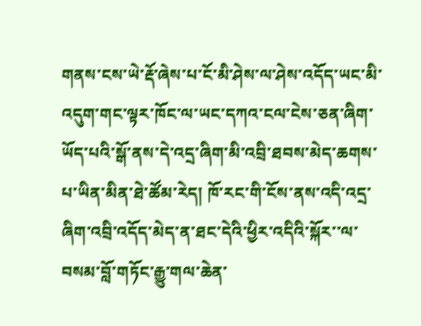གནས་ངས་ཡེ་རྡོ་ཞེས་པ་ངོ་མི་ཤེས་ལ་ཤེས་འདོད་ཡང་མི་འདུག་གང་ལྟར་ཁོང་ལ་ཡང་དཀའ་ངལ་ངེས་ཅན་ཞིག་ཡོད་པའི་སྒོ་ནས་དེ་འདྲ་ཞིག་མི་འབྲི་ཐབས་མེད་ཆགས་པ་ཡིན་མིན་ཐེ་ཚོམ་རེད། ཁོ་རང་གི་ངོས་ནས་འདི་འདྲ་ཞིག་འབྲི་འདོད་མེད་ན་ཐང་དེའི་ཕྱིར་འདིའི་སྐོར་་ལ་བསམ་བློ་གཏོང་རྒྱུ་གལ་ཆེན་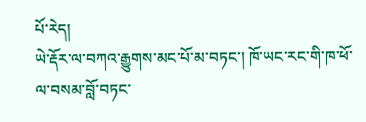པོ་རེད།
ཡེ་རྡོར་ལ་བཀའ་རྒྱུགས་མང་པོ་མ་བཏང་། ཁོ་ཡང་རང་གི་ཁ་ཕོ་ལ་བསམ་བློ་བཏང་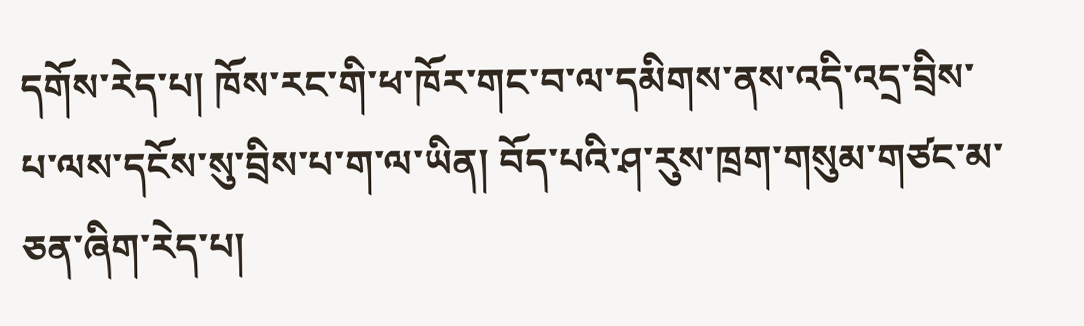དགོས་རེད་པ། ཁོས་རང་གི་ཕ་ཁོར་གང་བ་ལ་དམིགས་ནས་འདི་འདྲ་བྲིས་པ་ལས་དངོས་སུ་བྲིས་པ་ག་ལ་ཡིན། བོད་པའི་ཤ་རུས་ཁྲག་གསུམ་གཙང་མ་ཅན་ཞིག་རེད་པ།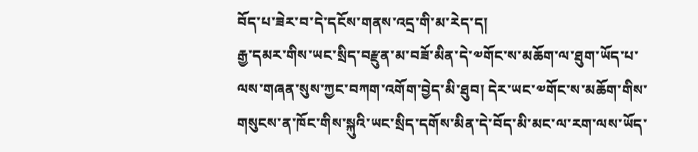བོད་པ་ཟེར་བ་དེ་དངོས་གནས་འདྲ་གི་མ་རེད་ད།
རྒྱ་དམར་གིས་ཡང་སྲིད་བརྫུན་མ་བཟོ་མིན་དེ་༧གོང་ས་མཆོག་ལ་ཐུག་ཡོད་པ་ལས་གཞན་སུས་ཀྱང་བཀག་འགོག་བྱེད་མི་ཐུབ། དེར་ཡང་༧གོང་ས་མཆོག་གིས་གསུངས་ན་ཁོང་གིས་སྐུའི་ཡང་སྲིད་དགོས་མིན་དེ་བོད་མི་མང་ལ་རག་ལས་ཡོད་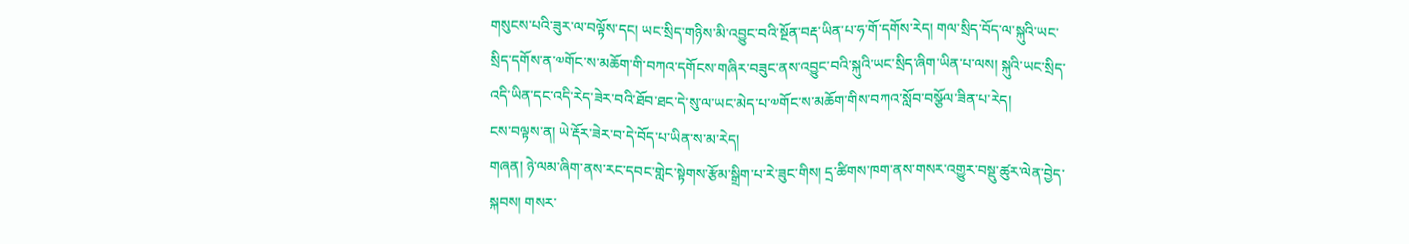གསུངས་པའི་ཟུར་ལ་བལྟོས་དང། ཡང་སྲིད་གཉིས་མི་འབྱུང་བའི་སྔོན་བརྡ་ཡིན་པ་ཧ་གོ་དགོས་རེད། གལ་སྲིད་བོད་ལ་སྐུའི་ཡང་སྲིད་དགོས་ན་༧གོང་ས་མཆོག་གི་བཀའ་དགོངས་གཞིར་བཟུང་ནས་འབྱུང་བའི་སྐུའི་ཡང་སྲིད་ཞིག་ཡིན་པ་ལས། སྐུའི་ཡང་སྲིད་འདི་ཡིན་དང་འདི་རེད་ཟེར་བའི་ཐོབ་ཐང་དེ་སུ་ལ་ཡང་མེད་པ་༧གོང་ས་མཆོག་གིས་བཀའ་སློབ་བསྩོལ་ཟིན་པ་རེད།
ངས་བལྟས་ན། ཡེ་རྡོར་ཟེར་བ་དེ་བོད་པ་ཡིན་ས་མ་རེད།
གཞན། ཉེ་ལམ་ཞིག་ནས་རང་དབང་གླེང་སྟེགས་རྩོམ་སྒྲིག་པ་རེ་ཟུང་གིས། དྲ་ཚིགས་ཁག་ནས་གསར་འགྱུར་བསྡུ་ཚུར་ལེན་བྱེད་སྐབས། གསར་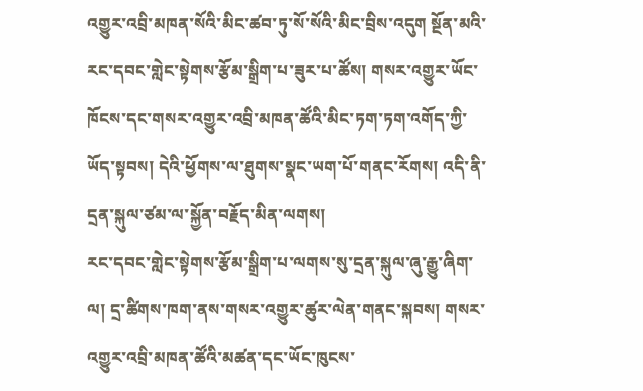འགྱུར་འབྲི་མཁན་སོའི་མིང་ཚབ་ཏུ་སོ་སོའི་མིང་བྲིས་འདུག སྔོན་མའི་རང་དབང་གླེང་སྟེགས་རྩོམ་སྒྲིག་པ་ཟུར་པ་ཚོས། གསར་འགྱུར་ཡོང་ཁོངས་དང་གསར་འགྱུར་འབྲི་མཁན་ཚོའི་མིང་ཏག་ཏག་འགོད་ཀྱི་ཡོད་སྟབས། དེའི་ཕྱོགས་ལ་ཐུགས་སྣང་ཡག་པོ་གནང་རོགས། འདི་ནི་དྲན་སྐུལ་ཙམ་ལ་སྐྱོན་བརྗོད་མིན་ལགས།
རང་དབང་གླེང་སྟེགས་རྩོམ་སྒྲིག་པ་ལགས་སུ་དྲན་སྐུལ་ཞུ་རྒྱུ་ཞིག་ལ། དྲ་ཚིགས་ཁག་ནས་གསར་འགྱུར་ཚུར་ལེན་གནང་སྐབས། གསར་འགྱུར་འབྲི་མཁན་ཚོའི་མཚན་དང་ཡོང་ཁུངས་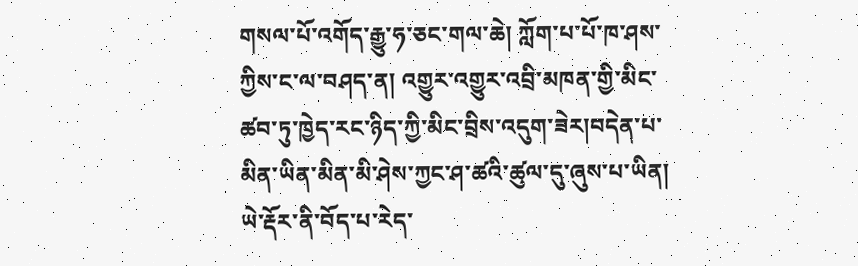གསལ་པོ་འགོད་རྒྱུ་ཧ་ཅང་གལ་ཆེ། ཀློག་པ་པོ་ཁ་ཤས་ཀྱིས་ང་ལ་བཤད་ན། འགྱུར་འགྱུར་འབྲི་མཁན་གྱི་མིང་ཚབ་ཏུ་ཁྱེད་རང་ཉིད་ཀྱི་མིང་བྲིས་འདུག་ཟེར།བདེན་པ་མིན་ཡིན་མིན་མི་ཤེས་ཀྱང་ཤ་ཚའི་ཚུལ་དུ་ཞུས་པ་ཡིན།
ཡེ་རྡོར་ནི་བོད་པ་རེད་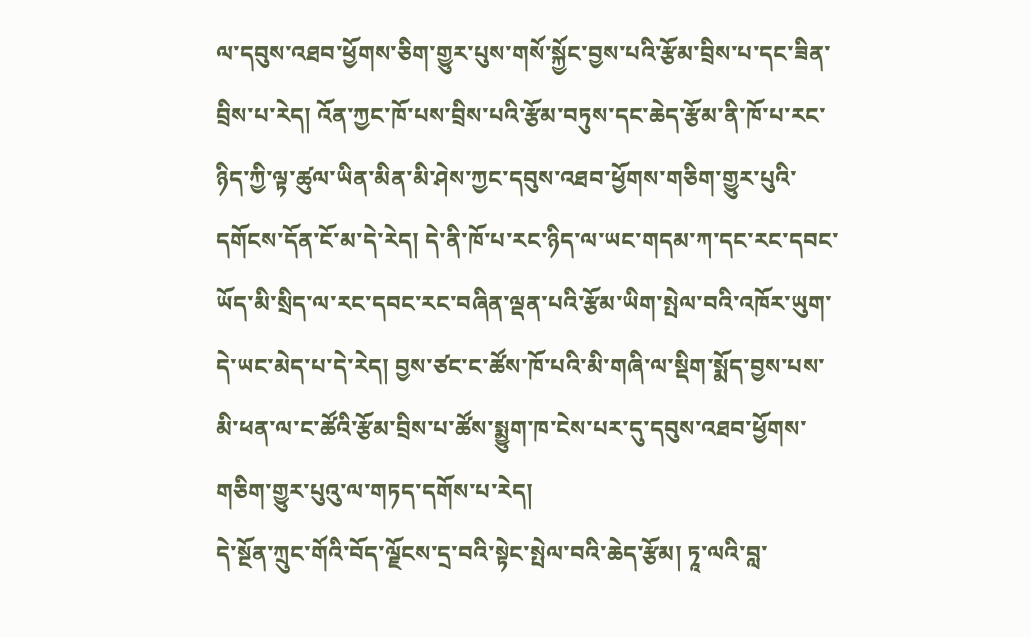ལ་དབུས་འཐབ་ཕྱོགས་ཅིག་གྱུར་པུས་གསོ་སྐྱོང་བྱས་པའི་རྩོམ་བྲིས་པ་དང་ཟིན་བྲིས་པ་རེད། འོན་ཀྱང་ཁོ་པས་བྲིས་པའི་རྩོམ་བཏུས་དང་ཆེད་རྩོམ་ནི་ཁོ་པ་རང་ཉིད་ཀྱི་ལྟ་ཚུལ་ཡིན་མིན་མི་ཤེས་ཀྱང་དབུས་འཐབ་ཕྱོགས་གཅིག་གྱུར་པུའི་དགོངས་དོན་ངོ་མ་དེ་རེད། དེ་ནི་ཁོ་པ་རང་ཉིད་ལ་ཡང་གདམ་ཀ་དང་རང་དབང་ཡོད་མི་སྲིད་ལ་རང་དབང་རང་བཞིན་ལྡན་པའི་རྩོམ་ཡིག་སྤེལ་བའི་འཁོར་ཡུག་དེ་ཡང་མེད་པ་དེ་རེད། བྱས་ཙང་ང་ཚོས་ཁོ་པའི་མི་གཞི་ལ་སྡིག་སྨོད་བྱས་པས་མི་ཕན་ལ་ང་ཚོའི་རྩོམ་བྲིས་པ་ཚོས་སྨྱུག་ཁ་ངེས་པར་དུ་དབུས་འཐབ་ཕྱོགས་གཅིག་གྱུར་པུའུ་ལ་གཏད་དགོས་པ་རེད།
དེ་སྔོན་ཀྲུང་གོའི་བོད་ལྗོངས་དྲ་བའི་སྟེང་སྤེལ་བའི་ཆེད་རྩོམ། ཏཱ་ལའི་བླ་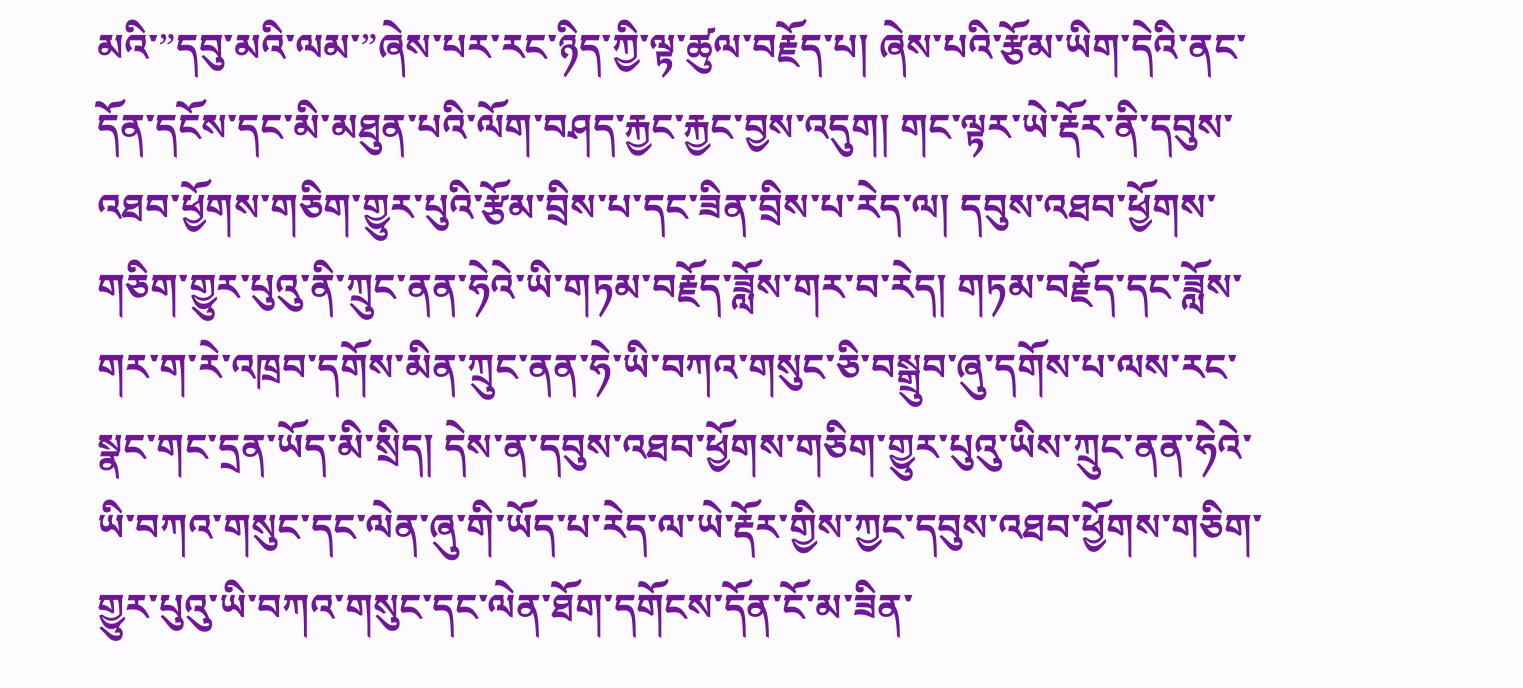མའི་”དབུ་མའི་ལམ་”ཞེས་པར་རང་ཉིད་ཀྱི་ལྟ་ཚུལ་བརྗོད་པ། ཞེས་པའི་རྩོམ་ཡིག་དེའི་ནང་དོན་དངོས་དང་མི་མཐུན་པའི་ལོག་བཤད་རྐྱང་རྐྱང་བྱས་འདུག། གང་ལྟར་ཡེ་རྡོར་ནི་དབུས་འཐབ་ཕྱོགས་གཅིག་གྱུར་པུའི་རྩོམ་བྲིས་པ་དང་ཟིན་བྲིས་པ་རེད་ལ། དབུས་འཐབ་ཕྱོགས་གཅིག་གྱུར་པུའུ་ནི་ཀྲུང་ནན་ཧེའེ་ཡི་གཏམ་བརྗོད་ཟློས་གར་བ་རེད། གཏམ་བརྗོད་དང་ཟློས་གར་ག་རེ་འཁྲབ་དགོས་མིན་ཀྲུང་ནན་ཧེ་ཡི་བཀའ་གསུང་ཅི་བསྒྲུབ་ཞུ་དགོས་པ་ལས་རང་སྣང་གང་དྲན་ཡོད་མི་སྲིད། དེས་ན་དབུས་འཐབ་ཕྱོགས་གཅིག་གྱུར་པུའུ་ཡིས་ཀྲུང་ནན་ཧེའེ་ཡི་བཀའ་གསུང་དང་ལེན་ཞུ་གི་ཡོད་པ་རེད་ལ་ཡེ་རྡོར་གྱིས་ཀྱང་དབུས་འཐབ་ཕྱོགས་གཅིག་གྱུར་པུའུ་ཡི་བཀའ་གསུང་དང་ལེན་ཐོག་དགོངས་དོན་ངོ་མ་ཟིན་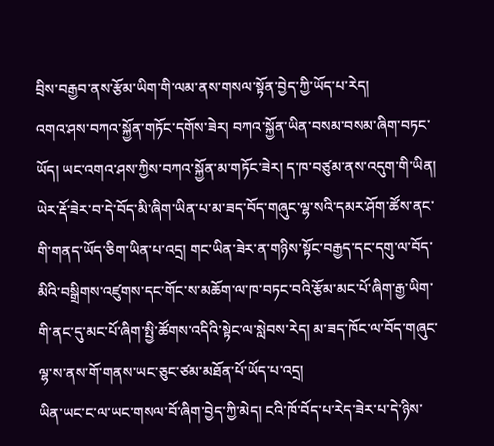བྲིས་བརྒྱབ་ནས་རྩོམ་ཡིག་གི་ལམ་ནས་གསལ་སྟོན་བྱེད་ཀྱི་ཡོད་པ་རེད།
འགའ་ཤས་བཀའ་སྐྱོན་གཏོང་དགོས་ཟེར། བཀའ་སྐྱོན་ཡིན་བསམ་བསམ་ཞིག་བཏང་ཡོད། ཡང་འགའ་ཤས་ཀྱིས་བཀའ་སྐྱོན་མ་གཏོང་ཟེར། ད་ཁ་བཙུམ་ནས་འདུག་གི་ཡིན།
ཡེར་རྡོ་ཟེར་བ་དེ་བོད་མི་ཞིག་ཡིན་པ་མ་ཟད་བོད་གཞུང་ལྷ་སའི་དམར་ཤོག་ཚོས་ནང་གི་གནད་ཡོད་ཅིག་ཡིན་པ་འདྲ། གང་ཡིན་ཟེར་ན་གཉིས་སྟོང་བརྒྱད་དང་དགུ་ལ་བོད་མིའི་བསྒྲིགས་འཛུགས་དང་གོང་ས་མཆོག་ལ་ཁ་བཏང་བའི་རྩོམ་མང་པོ་ཞིག་རྒྱ་ཡིག་གི་ནང་དུ་མང་པོ་ཞིག་སྤྱི་ཚོགས་འདིའི་སྟེང་ལ་སླེབས་རེད། མ་ཟད་ཁོང་ལ་བོད་གཞུང་ལྷ་ས་ནས་གོ་གནས་ཡང་ཅུང་ཙམ་མཐོན་པོ་ཡོད་པ་འདྲ།
ཡིན་ཡང་ང་ལ་ཡང་གསལ་བོ་ཞིག་བྱེད་ཀྱི་མེད། ངའི་ཁོ་བོད་པ་རེད་ཟེར་པ་དེ་ཉིས་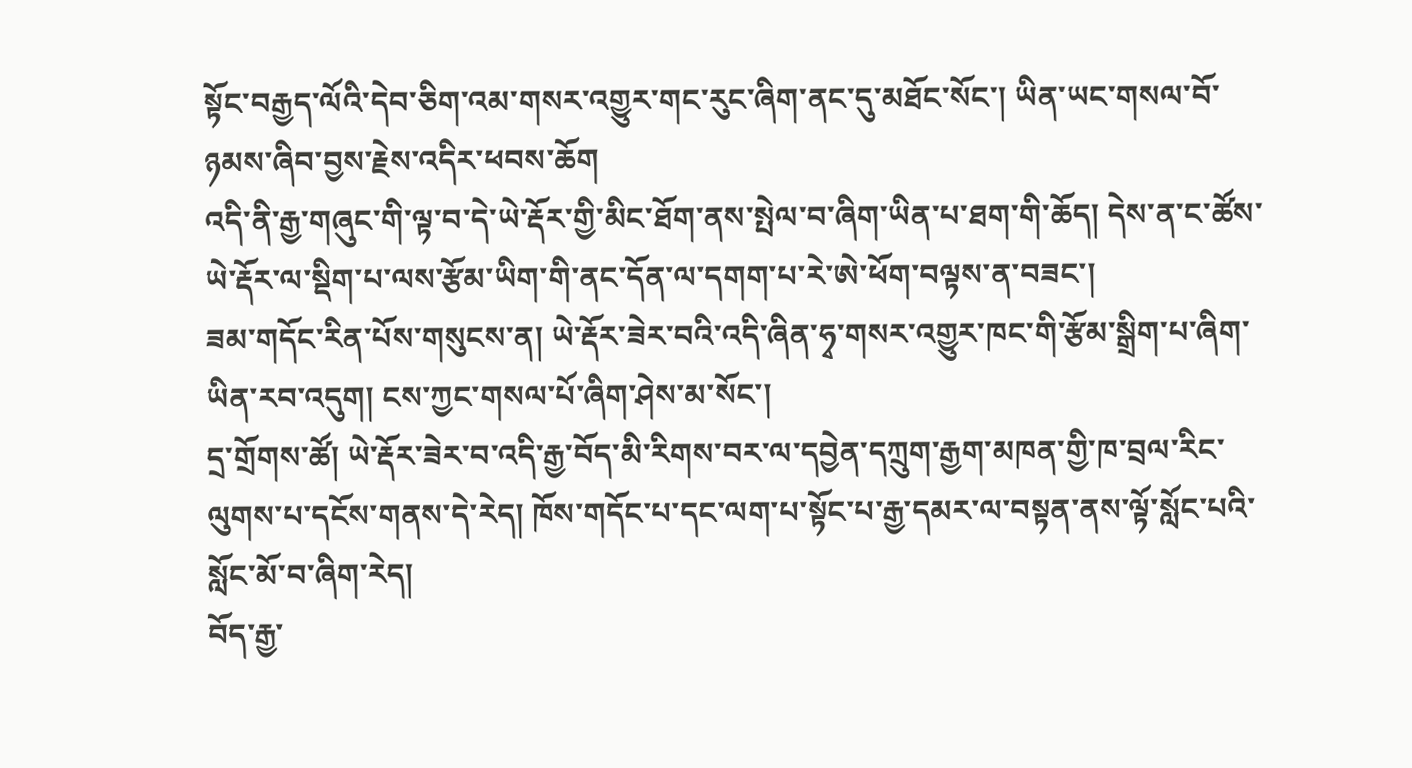སྟོང་བརྒྱད་ལོའི་དེབ་ཅིག་འམ་གསར་འགྱུར་གང་རུང་ཞིག་ནང་དུ་མཐོང་སོང་། ཡིན་ཡང་གསལ་བོ་ཉམས་ཞིབ་བྱས་རྗེས་འདིར་ཕབས་ཆོག
འདི་ནི་རྒྱ་གཞུང་གི་ལྟ་བ་དེ་ཡེ་རྡོར་གྱི་མིང་ཐོག་ནས་སྤེལ་བ་ཞིག་ཡིན་པ་ཐག་གི་ཆོད། དེས་ན་ང་ཚོས་ཡེ་རྡོར་ལ་སྡིག་པ་ལས་རྩོམ་ཡིག་གི་ནང་དོན་ལ་དགག་པ་རེ་ཨེ་ཕོག་བལྟས་ན་བཟང་།
ཟམ་གདོང་རིན་པོས་གསུངས་ན། ཡེ་རྡོར་ཟེར་བའི་འདི་ཞིན་ཧྭ་གསར་འགྱུར་ཁང་གི་རྩོམ་སྒྲིག་པ་ཞིག་ཡིན་རབ་འདུག། ངས་ཀྱང་གསལ་པོ་ཞིག་ཤེས་མ་སོང་།
དྲ་གྲོགས་ཚོ། ཡེ་རྡོར་ཟེར་བ་འདི་རྒྱ་བོད་མི་རིགས་བར་ལ་དབྱེན་དཀྲུག་རྒྱག་མཁན་གྱི་ཁ་བྲལ་རིང་ལུགས་པ་དངོས་གནས་དེ་རེད། ཁོས་གདོང་པ་དང་ལག་པ་སྟོང་པ་རྒྱ་དམར་ལ་བསྟན་ནས་ལྟོ་སློང་པའི་སློང་མོ་བ་ཞིག་རེད།
བོད་རྒྱ་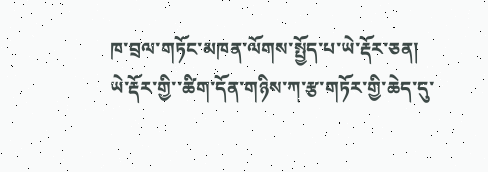ཁ་བྲལ་གཏོང་མཁན་ལོགས་སྤྱོད་པ་ཡེ་རྡོར་ཅན།
ཡེ་རྡོར་གྱི་་ཚིག་དོན་གཉིས་ཀ་རྩ་གཏོར་གྱི་ཆེད་དུ་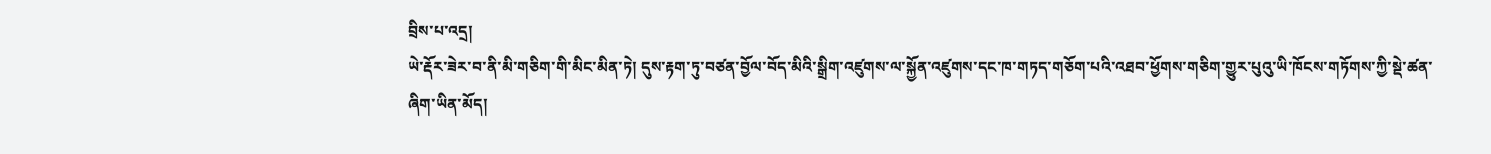བྲིས་པ་འདྲ།
ཡེ་རྡོར་ཟེར་བ་ནི་མི་གཅིག་གི་མིང་མིན་ཏེ། དུས་རྟག་ཏུ་བཙན་བྱོལ་བོད་མིའི་སྒྲིག་འཛུགས་ལ་སྐྱོན་འཛུགས་དང་ཁ་གཏད་གཅོག་པའི་འཐབ་ཕྱོགས་གཅིག་གྱུར་པུའུ་ཡི་ཁོངས་གཏོགས་ཀྱི་སྡེ་ཚན་ཞིག་ཡིན་མོད།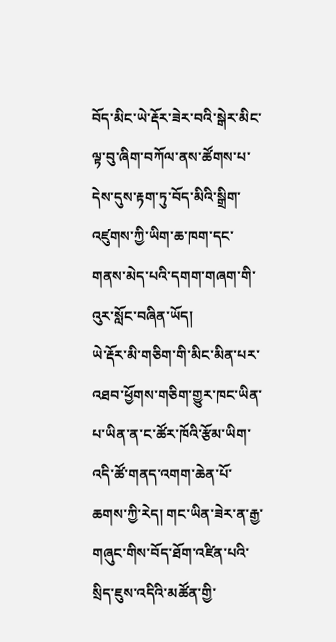བོད་མིང་ཡེ་རྡོར་ཟེར་བའི་སྒེར་མིང་ལྟ་བུ་ཞིག་བཀོལ་ནས་ཚོགས་པ་དེས་དུས་རྟག་ཏུ་བོད་མིའི་སྒྲིག་འཛུགས་ཀྱི་ཡིག་ཆ་ཁག་དང་གནས་མེད་པའི་དགག་གཞག་གི་འུར་སློང་བཞིན་ཡོད།
ཡེ་རྡོར་མི་གཅིག་གི་མིང་མིན་པར་འཐབ་ཕྱོགས་གཅིག་གྱུར་ཁང་ཡིན་པ་ཡིན་ན་ང་ཚོར་ཁོའི་རྩོམ་ཡིག་འདི་ཚོ་གནད་འགག་ཆེན་པོ་ཆགས་ཀྱི་རེད། གང་ཡིན་ཟེར་ན་རྒྱ་གཞུང་གིས་བོད་ཐོག་འཛིན་པའི་སྲིད་ཇུས་འདིའི་མཚོན་གྱི་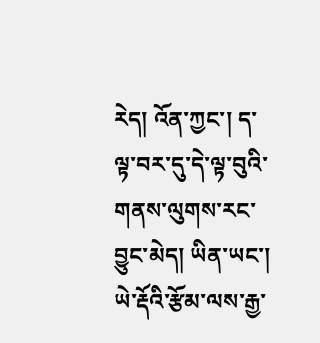རེད། འོན་ཀྱང་། ད་ལྟ་བར་དུ་དེ་ལྟ་བུའི་གནས་ལུགས་རང་བྱུང་མེད། ཡིན་ཡང་། ཡེ་རྡོའི་རྩོམ་ལས་རྒྱ་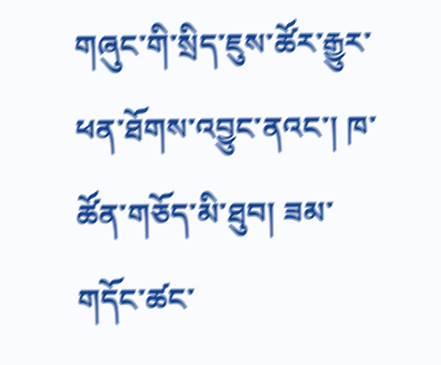གཞུང་གི་སྲིད་ཇུས་ཚོར་རྒྱུར་ཕན་ཐོགས་འབྱུང་ནའང་། ཁ་ཚོན་གཅོད་མི་ཐུབ། ཟམ་གདོང་ཚང་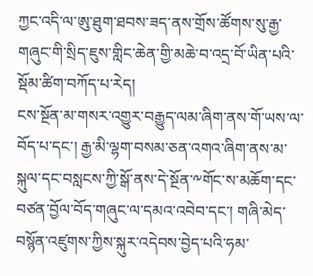ཀྱང་འདི་ལ་ཨུ་ཐུག་ཐབས་ཟད་ནས་གྲོས་ཚོགས་སུ་རྒྱ་གཞུང་གི་སྲིད་ཇུས་གླིང་ཆེན་གྱི་མཆེ་བ་འདྲ་བོ་ཡིན་པའི་སྡོམ་ཚིག་བཀོད་པ་རེད།
ངས་སྔོན་མ་གསར་འགྱུར་བརྒྱུད་ལམ་ཞིག་ནས་གོ་ཡས་ལ་བོད་པ་དང་། རྒྱ་མི་ལྷག་བསམ་ཅན་འགའ་ཞིག་ནས་མ་སྐུལ་དང་བསླངས་ཀྱི་སྒོ་ནས་དེ་སྔོན་༸གོང་ས་མཆོག་དང་བཙན་བྱོལ་བོད་གཞུང་ལ་དམའ་འབེབ་དང་། གཞི་མེད་བསྙོན་འཛུགས་ཀྱིས་སྐུར་འདེབས་བྱེད་པའི་ཧམ་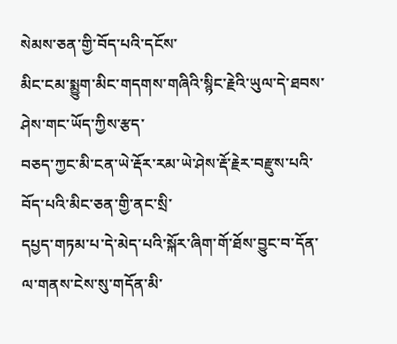སེམས་ཅན་གྱི་བོད་པའི་དངོས་
མིང་ངམ་སྨྱུག་མིང་གདགས་གཞིའི་སྙིང་རྗེའི་ཡུལ་དེ་ཐབས་ཤེས་གང་ཡོད་ཀྱིས་རྩད་
བཅད་ཀྱང་མི་ངན་ཡེ་རྡོར་རམ་ཡེ་ཤེས་རྡོ་རྗེར་བརྫུས་པའི་བོད་པའི་མིང་ཅན་གྱི་ནང་སྲི་
དཔྱད་གཏམ་པ་དེ་མེད་པའི་སྐོར་ཞིག་གོ་ཐོས་བྱུང་བ་དོན་ལ་གནས་ངེས་སུ་གདོན་མི་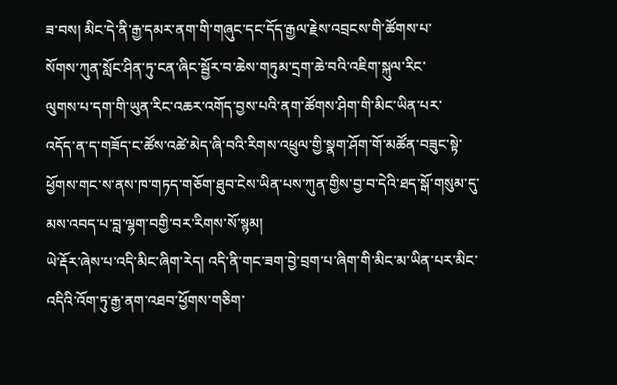ཟ་བས། མིང་དེ་ནི་རྒྱ་དམར་ནག་གི་གཞུང་དང་དོད་རྒྱལ་རྗེས་འབྲངས་གི་ཚོགས་པ་
སོགས་ཀུན་སློང་ཤིན་ཏུ་ངན་ཞིང་སྦྱོར་བ་ཆེས་གཏུམ་དྲག་ཆེ་བའི་འཇིག་སྐུལ་རིང་
ལུགས་པ་དག་གི་ཡུན་རིང་འཆར་འགོད་བྱས་པའི་ནག་ཚོགས་ཤིག་གི་མིང་ཡིན་པར་
འདོད་ན་ད་གཟོད་ང་ཚོས་འཚེ་མེད་ཞི་བའི་རིགས་འཕྲུལ་གྱི་སྣག་ཤོག་གོ་མཚོན་བཟུང་སྟེ་
ཕྱོགས་གང་ས་ནས་ཁ་གཏད་གཅོག་ཐུབ་ངེས་ཡིན་པས་ཀུན་གྱིས་བྱ་བ་དེའི་ཐད་སྒོ་གསུམ་དུ་མས་འབད་པ་བླ་ལྷག་བགྱི་བར་རིགས་སོ་སྙམ།
ཡེ་རྡོར་ཞེས་པ་འདི་མིང་ཞིག་རེད། འདི་ནི་གང་ཟག་བྱེ་བྲག་པ་ཞིག་གི་མིང་མ་ཡིན་པར་མིང་འདིའི་འོག་ཏུ་རྒྱ་ནག་འཐབ་ཕྱོགས་གཅིག་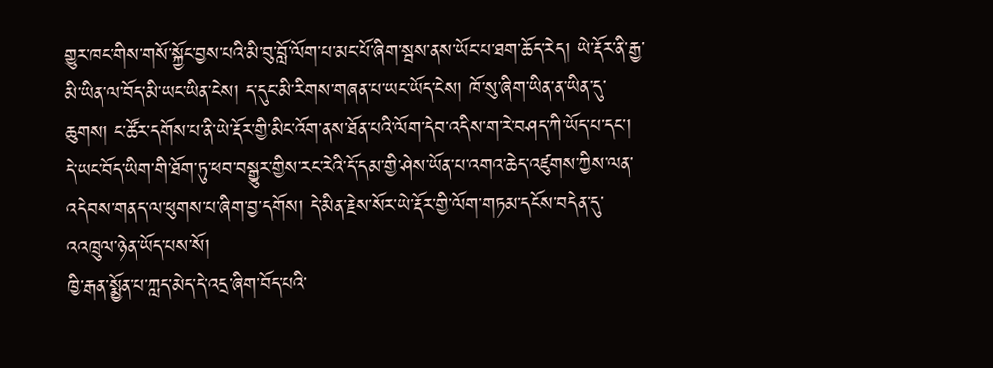གྱུར་ཁང་གིས་གསོ་སྐྱོང་བྱས་པའི་མི་བུ་བློ་ལོག་པ་མང་པོ་ཞིག་སྦས་ནས་ཡོང་པ་ཐག་ཆོད་རེད། ཡེ་རྡོར་ནི་རྒྱ་མི་ཡིན་ལ་བོད་མི་ཡང་ཡིན་ངེས། ད་དུང་མི་རིགས་གཞན་པ་ཡང་ཡོད་ངེས། ཁོ་སུ་ཞིག་ཡིན་ན་ཡིན་དུ་ཆུགས། ང་ཚོར་དགོས་པ་ནི་ཡེ་རྡོར་གྱི་མིང་འོག་ནས་ཐོན་པའི་ལོག་དེབ་འདིས་ག་རེ་བཤད་ཀི་ཡོད་པ་དང་། དེ་ཡང་བོད་ཡིག་གི་ཐོག་ཏུ་ཕབ་བསྒྱུར་གྱིས་རང་རེའི་དོ་དམ་གྱི་ཤེས་ཡོན་པ་འགའ་ཆེད་འཛུགས་ཀྱིས་ལན་འདེབས་གནད་ལ་ཕུགས་པ་ཞིག་བྱ་དགོས། དེ་མིན་རྗེས་སོར་ཡེ་རྡོར་གྱི་ལོག་གཏམ་དངོས་བདེན་དུ་འའཁྲུལ་ཉེན་ཡོད་པས་སོ།
ཁྱི་རྒན་སྨྱོན་པ་ཀླད་མེད་དེ་འདྲ་ཞིག་བོད་པའི་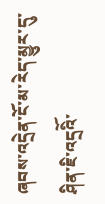ཞབས་འདྲེན་ངོ་མ་རེད་མྱུར་དུ་ཤིན་ཇི་འདྲའིོ་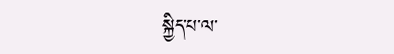སྐྱིད་པ་ལ་